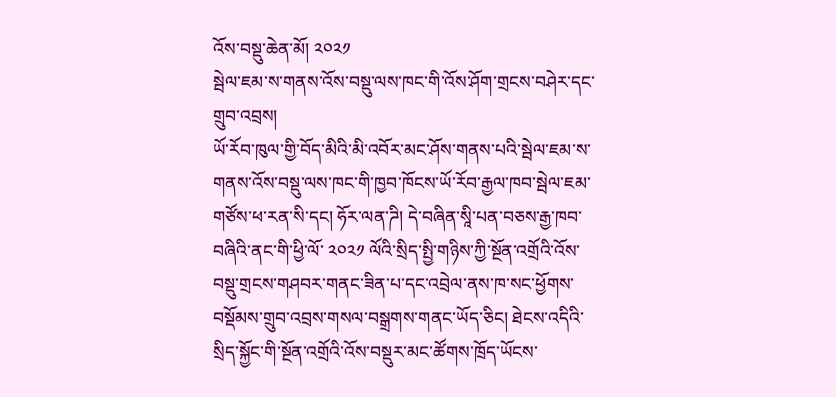འོས་བསྡུ་ཆེན་མོ། ༢༠༢༡
སྦེལ་ཇམ་ས་གནས་འོས་བསྡུ་ལས་ཁང་གི་འོས་ཤོག་གྲངས་བཤེར་དང་གྲུབ་འབྲས།
ཡོ་རོབ་ཁུལ་གྱི་བོད་མིའི་མི་འབོར་མང་ཤོས་གནས་པའི་སྦེལ་ཇམ་ས་གནས་འོས་བསྡུ་ལས་ཁང་གི་ཁྱབ་ཁོངས་ཡོ་རོབ་རྒྱལ་ཁབ་སྦེལ་ཇམ་གཙོས་ཕ་རན་སི་དང། ཧོར་ལན་ཌི། དེ་བཞིན་སཱི་པན་བཅས་རྒྱ་ཁབ་བཞིའི་ནང་གི་ཕྱི་ལོ་ ༢༠༢༡ ལོའི་སྲིད་སྤྱི་གཉིས་ཀྱི་སྔོན་འགྲོའི་འོས་བསྡུ་གྲངས་གཤབར་གནང་ཟིན་པ་དང་འབྲེལ་ནས་ཁ་སང་ཕྱོགས་བསྡོམས་གྲུབ་འབྲས་གསལ་བསྒྲགས་གནང་ཡོད་ཅིང། ཐེངས་འདིའི་སྲིད་སྐྱོང་གི་སྔོན་འགྲོའི་འོས་བསྡུར་མང་ཚོགས་ཁྲོད་ཡོངས་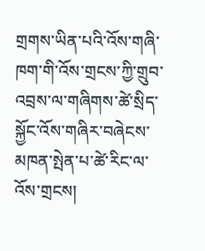གྲགས་ཡིན་པའི་འོས་གཞི་ཁག་གི་འོས་གྲངས་ཀྱི་གྲུབ་འབྲས་ལ་གཞིགས་ཚེ་སྲིད་སྐྱོང་འོས་གཞིར་བཞེངས་མཁན་སྤེན་པ་ཚེ་རིང་ལ་འོས་གྲངས།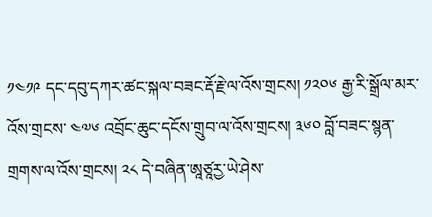༡༤༡༩ དང་དབུ་དཀར་ཚང་སྐལ་བཟང་རྡོ་རྗེ་ལ་འོས་གྲངས། ༡༢༠༦ རྒྱ་རི་སྒྲོལ་མར་འོས་གྲངས་ ༤༧༦ འབྲོང་ཆུང་དངོས་གྲུབ་ལ་འོས་གྲངས། ༣༦༠ བློ་བཟང་སྙན་གྲགས་ལ་འོས་གྲངས། ༢༨ དེ་བཞིན་ཨཱཙཱརྱ་ཡེ་ཤེས་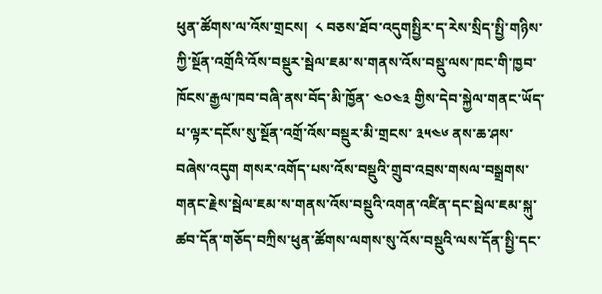ཕུན་ཚོགས་ལ་འོས་གྲངས།  ༨ བཅས་ཐོབ་འདུགསྤྱིར་ད་རེས་སྲིད་སྤྱི་གཉིས་ཀྱི་སྔོན་འགྲོའི་འོས་བསྡུར་སྦེལ་ཇམ་ས་གནས་འོས་བསྡུ་ལས་ཁང་གི་ཁྱབ་ཁོངས་རྒྱལ་ཁབ་བཞི་ནས་བོད་མི་ཁྱོན་ ༤༠༤༣ གྱིས་དེབ་སྐྱེལ་གནང་ཡོད་པ་ལྟར་དངོས་སུ་སྔོན་འགྲོ་འོས་བསྡུར་མི་གྲངས་ ༣༥༤༦ ནས་ཆ་ཤས་བཞེས་འདུག གསར་འགོད་པས་འོས་བསྡུའི་གྲུབ་འབྲས་གསལ་བསྒྲགས་གནང་རྗེས་སྦེལ་ཇམ་ས་གནས་འོས་བསྡུའི་འགན་འཛིན་དང་སྦེལ་ཇམ་སྐུ་ཚབ་དོན་གཅོད་བཀྲིས་ཕུན་ཚོགས་ལགས་སུ་འོས་བསྡུའི་ལས་དོན་སྤྱི་དང་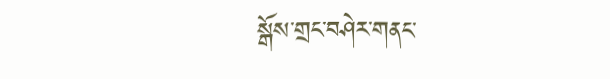སྒོས་གྲང་བཤེར་གནང་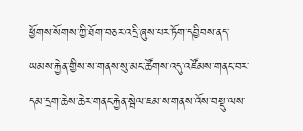ཕྱོགས་སོགས་ཀྱི་ཐོག་བཅར་འདྲི་ཞུས་པར་ཏོག་དབྱིབས་ནད་ཡམས་རྐྱེན་གྱིས་ས་གནས་སུ་མང་ཚོགས་འདུ་འཛོམས་གནང་བར་དམ་དྲག་ཆེས་ཆེར་གནང་རྐྱེན་སྦེལ་ཇམ་ས་གནས་འོས་བསྡུ་ལས་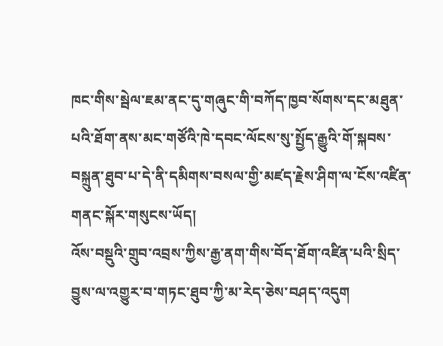ཁང་གིས་སྦེལ་ཇམ་ནང་དུ་གཞུང་གི་བཀོད་ཁྱབ་སོགས་དང་མཐུན་པའི་ཐོག་ནས་མང་གཙོའི་ཁེ་དབང་ལོངས་སུ་སྤྱོད་རྒྱུའི་གོ་སྐབས་བསྐྲུན་ཐུབ་པ་དེ་ནི་དམིགས་བསལ་གྱི་མཛད་རྗེས་ཤིག་ལ་ངོས་འཛིན་གནང་སྐོར་གསུངས་ཡོད།
འོས་བསྡུའི་གྲུབ་འབྲས་ཀྱིས་རྒྱ་ནག་གིས་བོད་ཐོག་འཛིན་པའི་སྲིད་བྱུས་ལ་འགྱུར་བ་གཏང་ཐུབ་ཀྱི་མ་རེད་ཅེས་བཤད་འདུག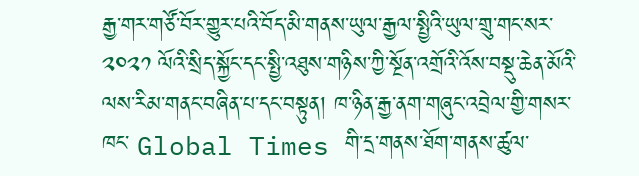རྒྱ་གར་གཙོ་བོར་གྱུར་པའི་བོད་མི་གནས་ཡུལ་རྒྱལ་སྤྱིའི་ཡུལ་གྲུ་གང་སར་ ༢༠༢༡ ལོའི་སྲིད་སྐྱོང་དང་སྤྱི་འཐུས་གཉིས་ཀྱི་སྔོན་འགྲོའི་འོས་བསྡུ་ཆེན་མོའི་ལས་རིམ་གནང་བཞིན་པ་དང་བསྟུན། ཁ་ཉིན་རྒྱ་ནག་གཞུང་འབྲེལ་གྱི་གསར་ཁང་ Global Times གི་དྲ་གནས་ཐོག་གནས་ཚུལ་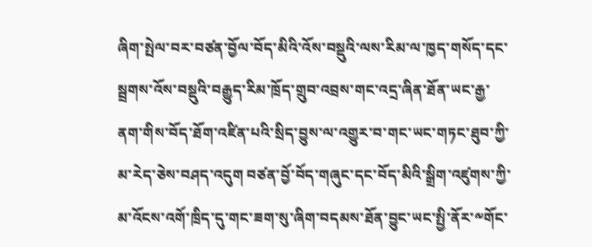ཞིག་སྤེལ་བར་བཙན་བྱོལ་བོད་མིའི་འོས་བསྡུའི་ལས་རིམ་ལ་ཁྱད་གསོད་དང་སྦྲགས་འོས་བསྡུའི་བརྒྱུད་རིམ་ཁྲོད་གྲུབ་འབྲས་གང་འདྲ་ཞིན་ཐོན་ཡང་རྒྱ་ནག་གིས་བོད་ཐོག་འཛིན་པའི་སྲིད་བྱུས་ལ་འགྱུར་བ་གང་ཡང་གཏང་ཐུབ་ཀྱི་མ་རེད་ཅེས་བཤད་འདུག བཙན་བྱོ་བོད་གཞུང་དང་བོད་མིའི་སྒྲིག་འཛུགས་ཀྱི་མ་འོངས་འགོ་ཁྲིད་དུ་གང་ཟག་སུ་ཞིག་བདམས་ཐོན་བྱུང་ཡང་སྤྱི་ནོར་༸གོང་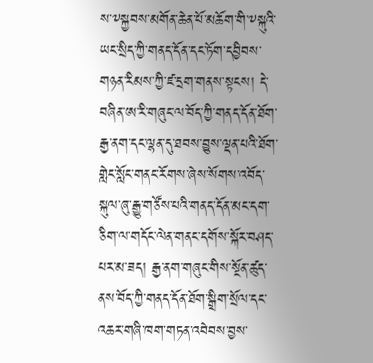ས་༸སྐྱབས་མགོན་ཆེན་པོ་མཆོག་གི་༸སྐུའི་ཡང་སྲིད་ཀྱི་གནད་དོན་དང་ཏོག་དབྱིབས་གཉན་རིམས་ཀྱི་ཛ་དྲག་གནས་སྟངས། དེ་བཞིན་ཨ་རི་གཞུང་ལ་བོད་ཀྱི་གནད་དོན་ཐོག་རྒྱ་ནག་དང་ལྷན་དུ་ཐབས་བྱུས་ལྡན་པའི་ཐོག་གླེང་སློང་གནང་རོགས་ཞེས་སོགས་འབོད་སྐུལ་ཞུ་རྒྱུ་གཙོས་པའི་གནད་དོན་མང་དག་ཅིག་ལ་གདོང་ལེན་གནང་དགོས་སྐོར་བཤད་པར་མ་ཟད། རྒྱ་ནག་གཞུང་གིས་སྔོན་ཚུད་ནས་བོད་ཀྱི་གནད་དོན་ཐོག་སྒྲིག་སྲོལ་དང་འཆར་གཞི་ཁག་གཏན་འབེབས་བྱས་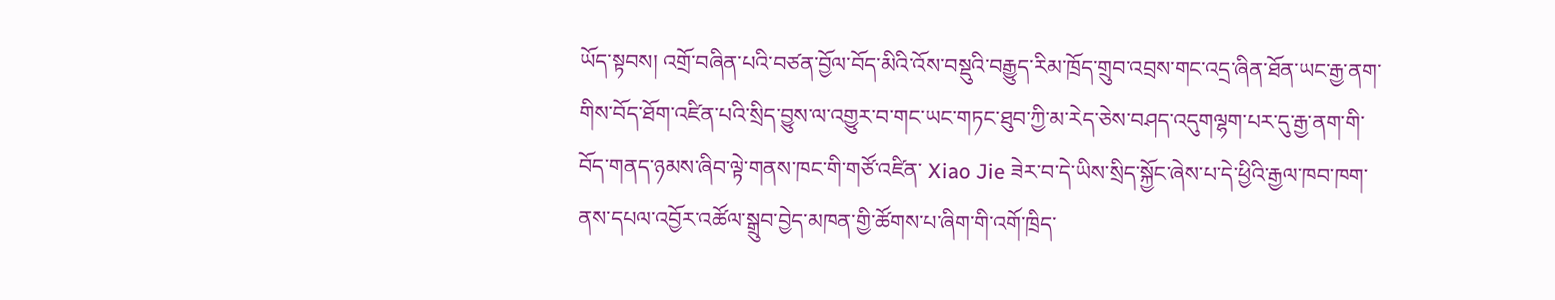ཡོད་སྟབས། འགྲོ་བཞིན་པའི་བཙན་བྱོལ་བོད་མིའི་འོས་བསྡུའི་བརྒྱུད་རིམ་ཁྲོད་གྲུབ་འབྲས་གང་འདྲ་ཞིན་ཐོན་ཡང་རྒྱ་ནག་གིས་བོད་ཐོག་འཛིན་པའི་སྲིད་བྱུས་ལ་འགྱུར་བ་གང་ཡང་གཏང་ཐུབ་ཀྱི་མ་རེད་ཅེས་བཤད་འདུགལྷག་པར་དུ་རྒྱ་ནག་གི་བོད་གནད་ཉམས་ཞིབ་ལྟེ་གནས་ཁང་གི་གཙོ་འཛིན་ Xiao Jie ཟེར་བ་དེ་ཡིས་སྲིད་སྐྱོང་ཞེས་པ་དེ་ཕྱིའི་རྒྱལ་ཁབ་ཁག་ནས་དཔལ་འབྱོར་འཚོལ་སྒྲུབ་བྱེད་མཁན་གྱི་ཚོགས་པ་ཞིག་གི་འགོ་ཁྲིད་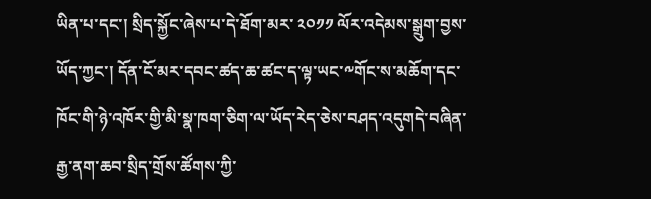ཡིན་པ་དང་། སྲིད་སྐྱོང་ཞེས་པ་དེ་ཐོག་མར་ ༢༠༡༡ ལོར་འདེམས་སྒྲུག་བྱས་ཡོད་ཀྱང་། དོན་ངོ་མར་དབང་ཚད་ཆ་ཚང་ད་ལྟ་ཡང་༸གོང་ས་མཆོག་དང་ཁོང་གི་ཉེ་འཁོར་གྱི་མི་སྣ་ཁག་ཅིག་ལ་ཡོད་རེད་ཅེས་བཤད་འདུགདེ་བཞིན་རྒྱ་ནག་ཆབ་སྲིད་གྲོས་ཚོགས་ཀྱི་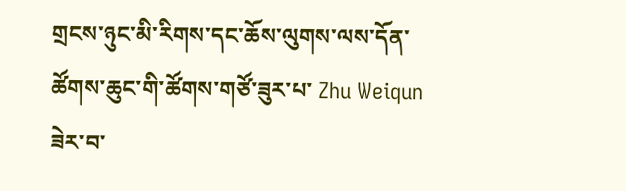གྲངས་ཉུང་མི་རིགས་དང་ཆོས་ལུགས་ལས་དོན་ཚོགས་ཆུང་གི་ཚོགས་གཙོ་ཟུར་པ་ Zhu Weiqun ཟེར་བ་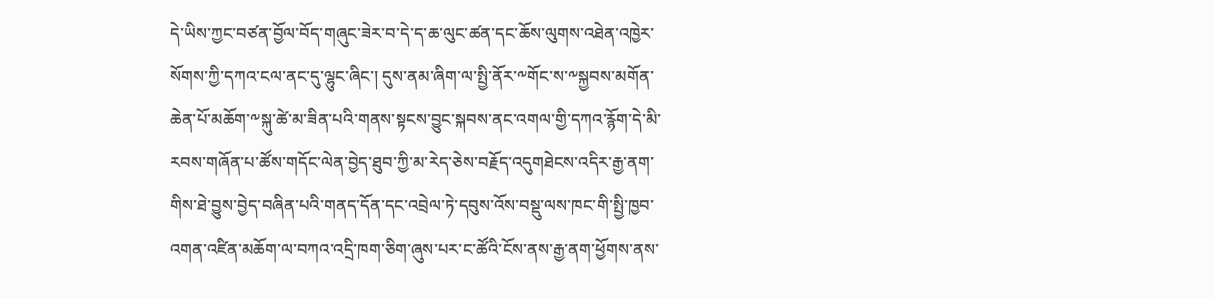དེ་ཡིས་ཀྱང་བཙན་བྱོལ་བོད་གཞུང་ཟེར་བ་དེ་ད་ཆ་ལུང་ཚན་དང་ཆོས་ལུགས་འཐེན་འཁྱེར་སོགས་ཀྱི་དཀའ་ངལ་ནང་དུ་ལྷུང་ཞིང་། དུས་ནམ་ཞིག་ལ་སྤྱི་ནོར་༸གོང་ས་༸སྐྱབས་མགོན་ཆེན་པོ་མཆོག་༸སྐུ་ཚེ་མ་ཟིན་པའི་གནས་སྟངས་བྱུང་སྐབས་ནང་འགལ་གྱི་དཀའ་རྙོག་དེ་མི་རབས་གཞོན་པ་ཚོས་གདོང་ལེན་བྱེད་ཐུབ་ཀྱི་མ་རེད་ཅེས་བརྗོད་འདུགཐེངས་འདིར་རྒྱ་ནག་གིས་ཐེ་བྱུས་བྱེད་བཞིན་པའི་གནད་དོན་དང་འབྲེལ་ཏེ་དབུས་འོས་བསྡུ་ལས་ཁང་གི་སྤྱི་ཁྱབ་འགན་འཛིན་མཆོག་ལ་བཀའ་འདྲི་ཁག་ཅིག་ཞུས་པར་ང་ཚོའི་ངོས་ནས་རྒྱ་ནག་ཕྱོགས་ནས་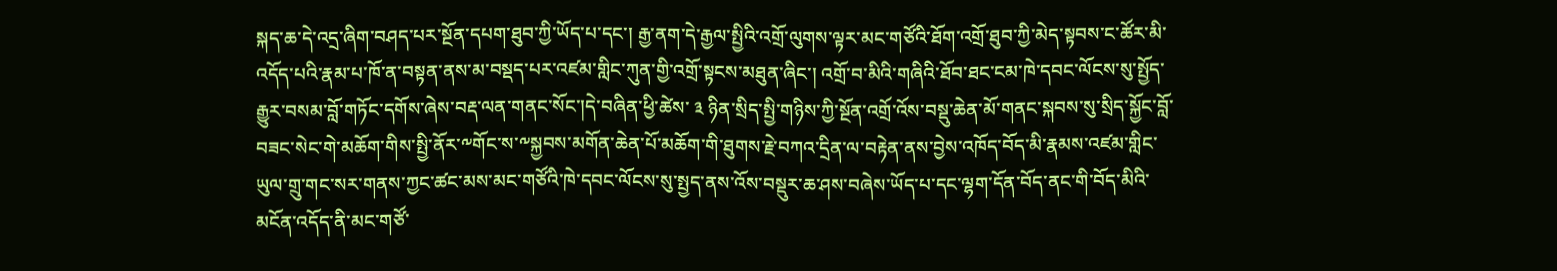སྐད་ཆ་དེ་འདྲ་ཞིག་བཤད་པར་སྔོན་དཔག་ཐུབ་ཀྱི་ཡོད་པ་དང་། རྒྱ་ནག་དེ་རྒྱལ་སྤྱིའི་འགྲོ་ལུགས་ལྟར་མང་གཙོའི་ཐོག་འགྲོ་ཐུབ་ཀྱི་མེད་སྟབས་ང་ཚོར་མི་འདོད་པའི་རྣམ་པ་ཁོ་ན་བསྟན་ནས་མ་བསྡད་པར་འཛམ་གླིང་ཀུན་གྱི་འགྲོ་སྟངས་མཐུན་ཞིང་། འགྲོ་བ་མིའི་གཞིའི་ཐོབ་ཐང་ངམ་ཁེ་དབང་ལོངས་སུ་སྤྱོད་རྒྱུར་བསམ་བློ་གཏོང་དགོས་ཞེས་བརྡ་ལན་གནང་སོང་།དེ་བཞིན་ཕྱི་ཚེས་ ༣ ཉིན་སྲིད་སྤྱི་གཉིས་ཀྱི་སྔོན་འགྲོ་འོས་བསྡུ་ཆེན་མོ་གནང་སྐབས་སུ་སྲིད་སྐྱོང་བློ་བཟང་སེང་གེ་མཆོག་གིས་སྤྱི་ནོར་༸གོང་ས་༸སྐྱབས་མགོན་ཆེན་པོ་མཆོག་གི་ཐུགས་རྗེ་བཀའ་དྲིན་ལ་བརྟེན་ནས་བྱེས་འཁོད་བོད་མི་རྣམས་འཛམ་གླིང་ཡུལ་གྲུ་གང་སར་གནས་ཀྱང་ཚང་མས་མང་གཙོའི་ཁེ་དབང་ལོངས་སུ་སྤྱད་ནས་འོས་བསྡུར་ཆ་ཤས་བཞེས་ཡོད་པ་དང་ལྷག་དོན་བོད་ནང་གི་བོད་མིའི་མངོན་འདོད་ནི་མང་གཙོ་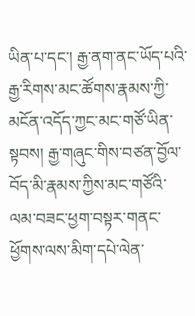ཡིན་པ་དང་། རྒྱ་ནག་ནང་ཡོད་པའི་རྒྱ་རིགས་མང་ཚོགས་རྣམས་ཀྱི་མངོན་འདོད་ཀྱང་མང་གཙོ་ཡིན་སྟབས། རྒྱ་གཞུང་གིས་བཙན་བྱོལ་བོད་མི་རྣམས་ཀྱིས་མང་གཙོའི་ལམ་བཟང་ཕྱག་བསྟར་གནང་ཕྱོགས་ལས་མིག་དཔེ་ལེན་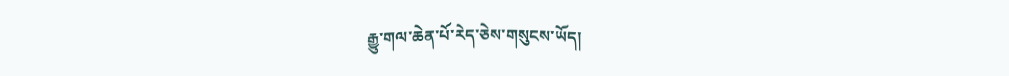རྒྱུ་གལ་ཆེན་པོ་རེད་ཅེས་གསུངས་ཡོད།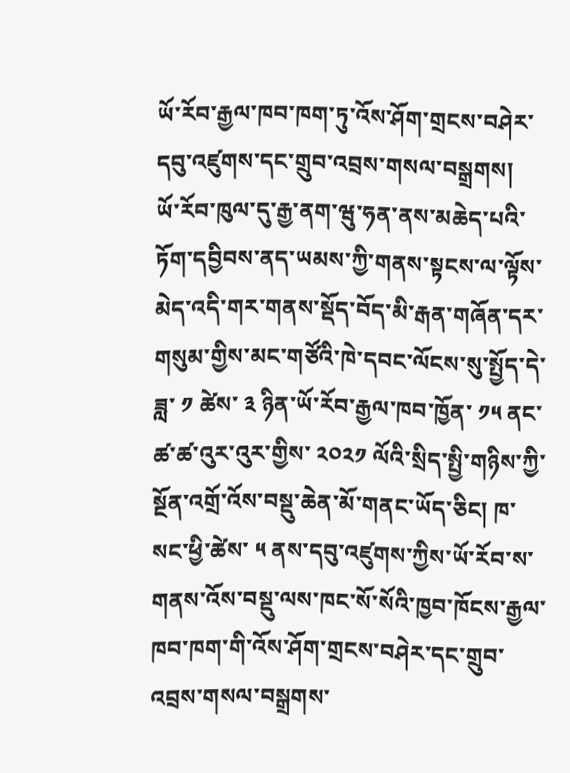ཡོ་རོབ་རྒྱལ་ཁབ་ཁག་ཏུ་འོས་ཤོག་གྲངས་བཤེར་དབུ་འཛུགས་དང་གྲུབ་འབྲས་གསལ་བསྒྲགས།
ཡོ་རོབ་ཁུལ་དུ་རྒྱ་ནག་ཝུ་ཧན་ནས་མཆེད་པའི་ཏོག་དབྱིབས་ནད་ཡམས་ཀྱི་གནས་སྟངས་ལ་ལྟོས་མེད་འདི་གར་གནས་སྡོད་བོད་མི་རྒན་གཞོན་དར་གསུམ་གྱིས་མང་གཙོའི་ཁེ་དབང་ལོངས་སུ་སྤྱོད་དེ་ཟླ་ ༡ ཚེས་ ༣ ཉིན་ཡོ་རོབ་རྒྱལ་ཁབ་ཁྱོན་ ༡༥ ནང་ཚ་ཚ་འུར་འུར་གྱིས་ ༢༠༢༡ ལོའི་སྲིད་སྤྱི་གཉིས་ཀྱི་སྔོན་འགྲོ་འོས་བསྡུ་ཆེན་མོ་གནང་ཡོད་ཅིང། ཁ་སང་ཕྱི་ཚེས་ ༥ ནས་དབུ་འཛུགས་ཀྱིས་ཡོ་རོབ་ས་གནས་འོས་བསྡུ་ལས་ཁང་སོ་སོའི་ཁྱབ་ཁོངས་རྒྱལ་ཁབ་ཁག་གི་འོས་ཤོག་གྲངས་བཤེར་དང་གྲུབ་འབྲས་གསལ་བསྒྲགས་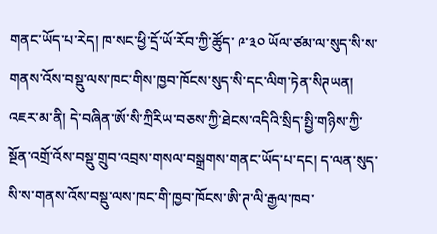གནང་ཡོད་པ་རེད། ཁ་སང་ཕྱི་དྲོ་ཡོ་རོབ་ཀྱི་ཚོུད་ ༩་༣༠ ཡོལ་ཙམ་ལ་སུད་སི་ས་གནས་འོས་བསྡུ་ལས་ཁང་གིས་ཁྱབ་ཁོངས་སུད་སི་དང་ལིག་ཏེན་སིཊཡན། འཇར་མ་ནི། དེ་བཞིན་ཨོ་སི་ཀྲིརིཡ་བཅས་ཀྱི་ཐེངས་འདིའི་སྲིད་སྤྱི་གཉིས་ཀྱི་སྔོན་འགྲོ་འོས་བསྡུ་གྲུབ་འབྲས་གསལ་བསྒྲགས་གནང་ཡོད་པ་དང། ད་ལན་སུད་སི་ས་གནས་འོས་བསྡུ་ལས་ཁང་གི་ཁྱབ་ཁོངས་ཨི་ཊ་ལི་རྒྱལ་ཁབ་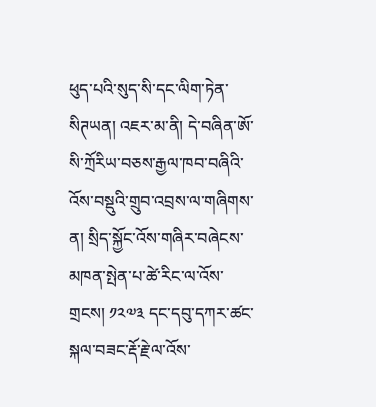ཕུད་པའི་སུད་སི་དང་ལིག་ཏེན་སིཊཡན། འཇར་མ་ནི། དེ་བཞིན་ཨོ་སི་ཀྲོརིཡ་བཅས་རྒྱལ་ཁབ་བཞིའི་འོས་བསྡུའི་གྲུབ་འབྲས་ལ་གཞིགས་ན། སྲིད་སྐྱོང་འོས་གཞིར་བཞེངས་མཁན་སྤེན་པ་ཚེ་རིང་ལ་འོས་གྲངས། ༡༢༧༣ དང་དབུ་དཀར་ཚང་སྐལ་བཟང་རྡོ་རྗེ་ལ་འོས་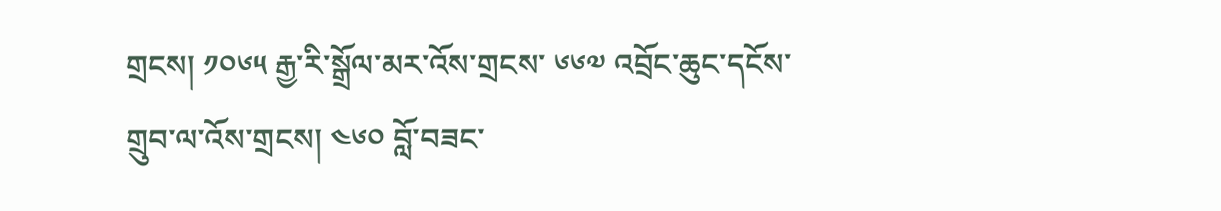གྲངས། ༡༠༦༥ རྒྱ་རི་སྒྲོལ་མར་འོས་གྲངས་ ༦༦༧ འབྲོང་ཆུང་དངོས་གྲུབ་ལ་འོས་གྲངས། ༤༦༠ བློ་བཟང་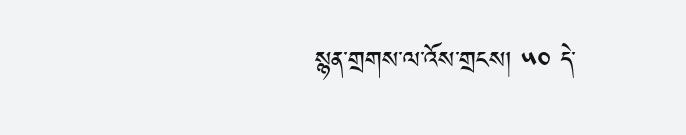སྙན་གྲགས་ལ་འོས་གྲངས། ༥༠ དེ་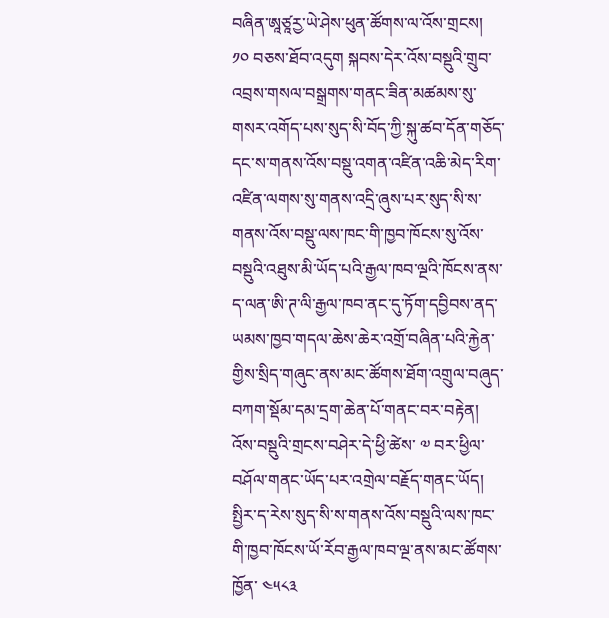བཞིན་ཨཱཙཱརྱ་ཡེ་ཤེས་ཕུན་ཚོགས་ལ་འོས་གྲངས།  ༡༠ བཅས་ཐོབ་འདུག སྐབས་དེར་འོས་བསྡུའི་གྲུབ་འབྲས་གསལ་བསྒྲགས་གནང་ཟིན་མཚམས་སུ་གསར་འགོད་པས་སུད་སི་བོད་ཀྱི་སྐུ་ཚབ་དོན་གཅོད་དང་ས་གནས་འོས་བསྡུ་འགན་འཛིན་འཆི་མེད་རིག་འཛིན་ལགས་སུ་གནས་འདྲི་ཞུས་པར་སུད་སི་ས་གནས་འོས་བསྡུ་ལས་ཁང་གི་ཁྱབ་ཁོངས་སུ་འོས་བསྡུའི་འཐུས་མི་ཡོད་པའི་རྒྱལ་ཁབ་ལྔའི་ཁོངས་ནས་ད་ལན་ཨི་ཊ་ལི་རྒྱལ་ཁབ་ནང་དུ་ཏོག་དབྱིབས་ནད་ཡམས་ཁྱབ་གདལ་ཆེས་ཆེར་འགྲོ་བཞིན་པའི་རྐྱེན་གྱིས་སྲིད་གཞུང་ནས་མང་ཚོགས་ཐོག་འགྲུལ་བཞུད་བཀག་སྡོམ་དམ་དྲག་ཆེན་པོ་གནང་བར་བརྟེན། འོས་བསྡུའི་གྲངས་བཤེར་དེ་ཕྱི་ཚེས་ ༧ བར་ཕྱིལ་བཤོལ་གནང་ཡོད་པར་འགྲེལ་བརྗོད་གནང་ཡོད།  སྤྱིར་ད་རེས་སུད་སི་ས་གནས་འོས་བསྡུའི་ལས་ཁང་གི་ཁྱབ་ཁོངས་ཡོ་རོབ་རྒྱལ་ཁབ་ལྔ་ནས་མང་ཚོགས་ཁྱོན་ ༤༥༨༣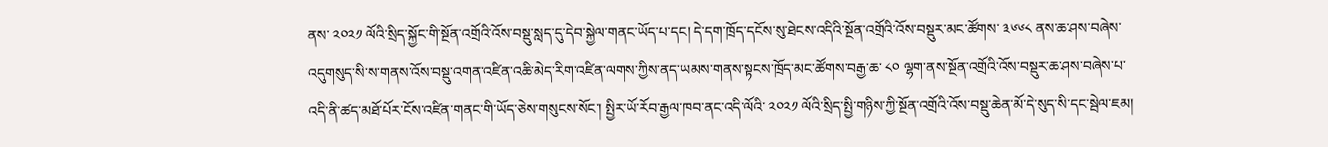ནས་ ༢༠༢༡ ལོའི་སྲིད་སྐྱོང་གི་སྔོན་འགྲོའི་འོས་བསྡུ་སླད་དུ་དེབ་སྐྱེལ་གནང་ཡོད་པ་དང། དེ་དག་ཁྲོད་དངོས་སུ་ཐེངས་འདིའི་སྔོན་འགྲོའི་འོས་བསྡུར་མང་ཚོགས་ ༣༦༦༨ ནས་ཆ་ཤས་བཞེས་འདུགསུད་སི་ས་གནས་འོས་བསྡུ་འགན་འཛིན་འཆི་མེད་རིག་འཛིན་ལགས་ཀྱིས་ནད་ཡམས་གནས་སྟངས་ཁྲོད་མང་ཚོགས་བརྒྱ་ཆ་ ༨༠ ལྷག་ནས་སྔོན་འགྲོའི་འོས་བསྡུར་ཆ་ཤས་བཞེས་པ་འདི་ནི་ཚད་མཐོ་པོར་ངོས་འཛིན་གནང་གི་ཡོད་ཅེས་གསུངས་སོང་། སྤྱིར་ཡོ་རོབ་རྒྱལ་ཁབ་ནང་འདི་ལོའི་ ༢༠༢༡ ལོའི་སྲིད་སྤྱི་གཉིས་ཀྱི་སྔོན་འགྲོའི་འོས་བསྡུ་ཆེན་མོ་དེ་སུད་སི་དང་སྦེལ་ཇམ།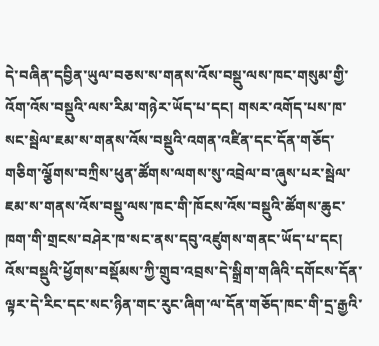དེ་བཞིན་དབྱིན་ཡུལ་བཅས་ས་གནས་འོས་བསྡུ་ལས་ཁང་གསུམ་གྱི་འོག་འོས་བསྡུའི་ལས་རིམ་གཉེར་ཡོད་པ་དང། གསར་འགོད་པས་ཁ་སང་སྦེལ་ཇམ་ས་གནས་འོས་བསྡུའི་འགན་འཛིན་དང་དོན་གཅོད་གཅིག་ལྕོགས་བཀྲིས་ཕུན་ཚོགས་ལགས་སུ་འབྲེལ་བ་ཞུས་པར་སྦེལ་ཇམ་ས་གནས་འོས་བསྡུ་ལས་ཁང་གི་ཁོངས་འོས་བསྡུའི་ཚོགས་ཆུང་ཁག་གི་གྲངས་བཤེར་ཁ་སང་ནས་དབུ་འཛུགས་གནང་ཡོད་པ་དང། འོས་བསྡུའི་ཕྱོགས་བསྡོམས་ཀྱི་གྲུབ་འབྲས་དེ་སྒྲིག་གཞིའི་དགོངས་དོན་ལྟར་དེ་རིང་དང་སང་ཉིན་གང་རུང་ཞིག་ལ་དོན་གཅོད་ཁང་གི་དྲ་རྒྱའི་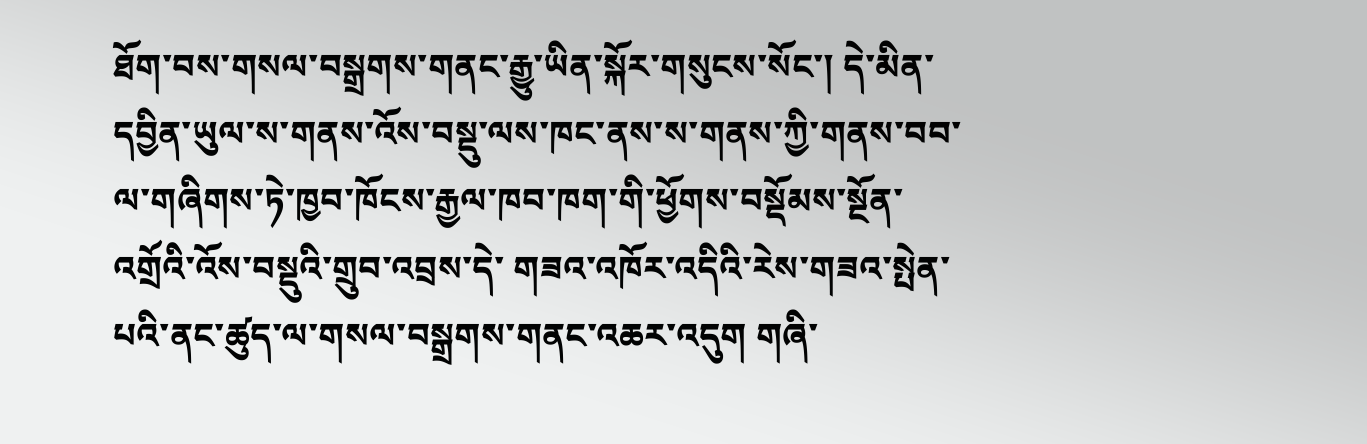ཐོག་བས་གསལ་བསྒྲགས་གནང་རྒྱུ་ཡིན་སྐོར་གསུངས་སོང་། དེ་མིན་དབྱིན་ཡུལ་ས་གནས་འོས་བསྡུ་ལས་ཁང་ནས་ས་གནས་ཀྱི་གནས་བབ་ལ་གཞིགས་ཏེ་ཁྱབ་ཁོངས་རྒྱལ་ཁབ་ཁག་གི་ཕྱོགས་བསྡོམས་སྔོན་འགྲོའི་འོས་བསྡུའི་གྲུབ་འབྲས་དེ་ གཟའ་འཁོར་འདིའི་རེས་གཟའ་སྤེན་པའི་ནང་ཚུད་ལ་གསལ་བསྒྲགས་གནང་འཆར་འདུག གཞི་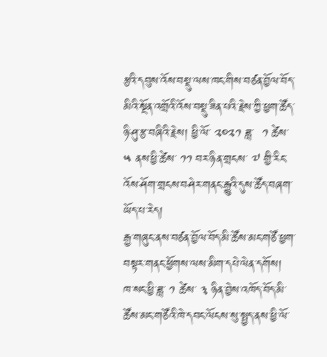རྩའི་དབུས་འོས་བསྡུ་ལས་ཁང་གིས་བཙན་བྱོལ་བོད་མིའི་སྔོན་འགྲོའི་འོས་བསྡུ་ཟིན་པའི་རྗེས་ཀྱི་ཕྱག་ཚོད་ཉི་ཤུ་རྩ་བཞིའི་རྗེས། ཕྱི་ལོ་ ༢༠༢༡ ཟླ་  ༡ ཚེས་ ༥ ནས་ཕྱི་ཚེས་ ༡༡ བར་ཉིན་གྲངས་ ༧ གྱི་རིང་འོས་ཤོག་གྲངས་བཤེར་གནང་རྒྱུའི་དུས་ཚོད་བཞག་ཡོད་པ་རེད།
རྒྱ་གཞུང་ནས་བཙན་བྱོལ་བོད་མི་ཚོས་མང་གཙོ་ཕྱག་བསྟར་གནང་ཕྱོགས་ལས་མིག་དཔེ་ལེན་དགོས།
ཁ་སང་ཕྱི་ཟླ་ ༡ ཚེས་ ༣ ཉིན་བྱེས་འཁོད་བོད་མི་ཚོས་མང་གཙོའི་ཁེ་དབང་ལོངས་སུ་སྤྱད་ནས་ཕྱི་ལོ་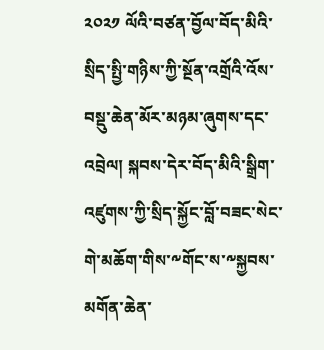༢༠༢༡ ལོའི་བཙན་བྱོལ་བོད་མིའི་སྲིད་སྤྱི་གཉིས་ཀྱི་སྔོན་འགྲོའི་འོས་བསྡུ་ཆེན་མོར་མཉམ་ཞུགས་དང་འབྲེལ། སྐབས་དེར་བོད་མིའི་སྒྲིག་འཛུགས་ཀྱི་སྲིད་སྐྱོང་བློ་བཟང་སེང་གེ་མཆོག་གིས་༸གོང་ས་༸སྐྱབས་མགོན་ཆེན་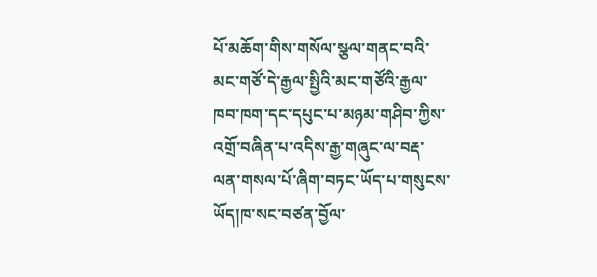པོ་མཆོག་གིས་གསོལ་སྩལ་གནང་བའི་མང་གཙོ་དེ་རྒྱལ་སྤྱིའི་མང་གཙོའི་རྒྱལ་ཁབ་ཁག་དང་དཔུང་པ་མཉམ་གཤིབ་ཀྱིས་འགྲོ་བཞིན་པ་འདིས་རྒྱ་གཞུང་ལ་བརྡ་ལན་གསལ་པོ་ཞིག་བཏང་ཡོད་པ་གསུངས་ཡོད།ཁ་སང་བཙན་བྱོལ་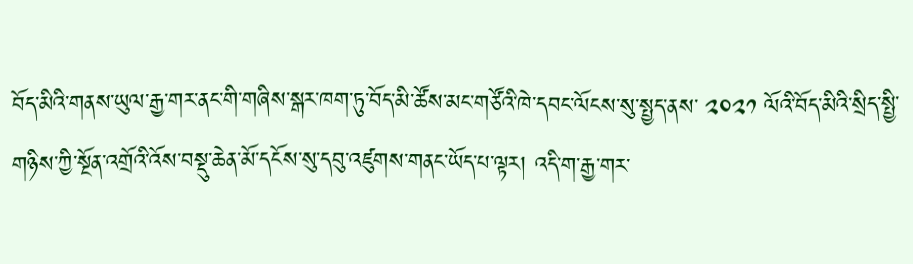བོད་མིའི་གནས་ཡུལ་རྒྱ་གར་ནང་གི་གཞིས་སྒར་ཁག་ཏུ་བོད་མི་ཚོས་མང་གཙོའི་ཁེ་དབང་ལོངས་སུ་སྤྱད་ནས་ ༢༠༢༡ ལོའི་བོད་མིའི་སྲིད་སྤྱི་གཉིས་ཀྱི་སྔོན་འགྲོའི་འོས་བསྡུ་ཆེན་མོ་དངོས་སུ་དབུ་འཛུགས་གནང་ཡོད་པ་ལྟར། འདི་ག་རྒྱ་གར་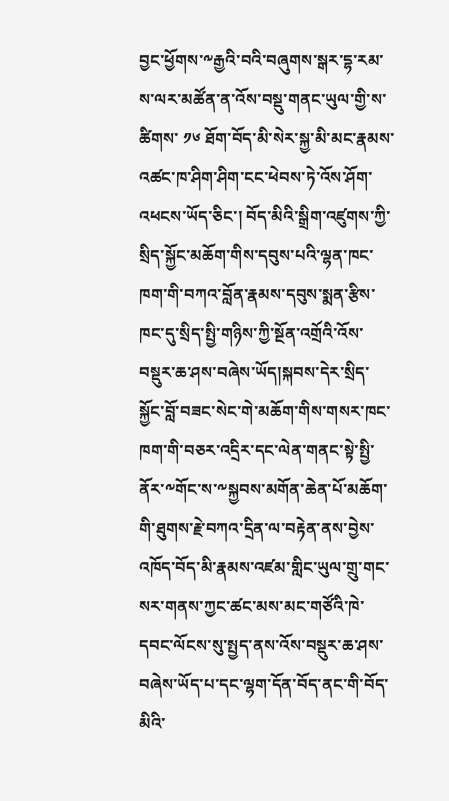བྱང་ཕྱོགས་༸རྒྱའི་བའི་བཞུགས་སྒར་དྷ་རམ་ས་ལར་མཚོན་ན་འོས་བསྡུ་གནང་ཡུལ་གྱི་ས་ཚིགས་ ༡༦ ཐོག་བོད་མི་སེར་སྐྱ་མི་མང་རྣམས་འཚང་ཁ་ཤིག་ཤིག་ངང་ཕེབས་ཏེ་འོས་ཤོག་འཕངས་ཡོད་ཅིང་། བོད་མིའི་སྒྲིག་འཛུགས་ཀྱི་སྲིད་སྐྱོང་མཆོག་གིས་དབུས་པའི་ལྷན་ཁང་ཁག་གི་བཀའ་བློན་རྣམས་དབུས་སྨན་རྩིས་ཁང་དུ་སྲིད་སྤྱི་གཉིས་ཀྱི་སྔོན་འགྲོའི་འོས་བསྡུར་ཆ་ཤས་བཞེས་ཡོད།སྐབས་དེར་སྲིད་སྐྱོང་བློ་བཟང་སེང་གེ་མཆོག་གིས་གསར་ཁང་ཁག་གི་བཅར་འདྲིར་དང་ལེན་གནང་སྟེ་སྤྱི་ནོར་༸གོང་ས་༸སྐྱབས་མགོན་ཆེན་པོ་མཆོག་གི་ཐུགས་རྗེ་བཀའ་དྲིན་ལ་བརྟེན་ནས་བྱེས་འཁོད་བོད་མི་རྣམས་འཛམ་གླིང་ཡུལ་གྲུ་གང་སར་གནས་ཀྱང་ཚང་མས་མང་གཙོའི་ཁེ་དབང་ལོངས་སུ་སྤྱད་ནས་འོས་བསྡུར་ཆ་ཤས་བཞེས་ཡོད་པ་དང་ལྷག་དོན་བོད་ནང་གི་བོད་མིའི་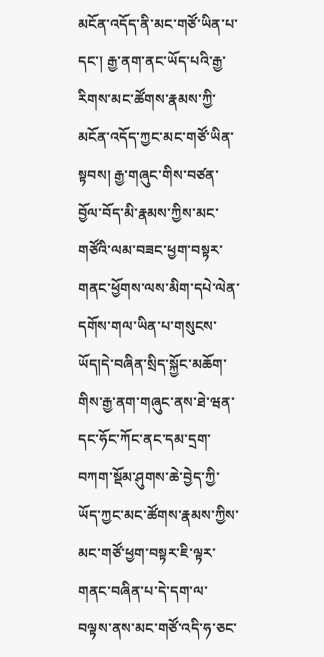མངོན་འདོད་ནི་མང་གཙོ་ཡིན་པ་དང་། རྒྱ་ནག་ནང་ཡོད་པའི་རྒྱ་རིགས་མང་ཚོགས་རྣམས་ཀྱི་མངོན་འདོད་ཀྱང་མང་གཙོ་ཡིན་སྟབས། རྒྱ་གཞུང་གིས་བཙན་བྱོལ་བོད་མི་རྣམས་ཀྱིས་མང་གཙོའི་ལམ་བཟང་ཕྱག་བསྟར་གནང་ཕྱོགས་ལས་མིག་དཔེ་ལེན་དགོས་གལ་ཡིན་པ་གསུངས་ཡོད།དེ་བཞིན་སྲིད་སྐྱོང་མཆོག་གིས་རྒྱ་ནག་གཞུང་ནས་ཐེ་ཝན་དང་ཧོང་ཀོང་ནང་དམ་དྲག་བཀག་སྡོམ་ཤུགས་ཆེ་བྱེད་ཀྱི་ཡོད་ཀྱང་མང་ཚོགས་རྣམས་ཀྱིས་མང་གཙོ་ཕྱག་བསྟར་ཇི་ལྟར་གནང་བཞིན་པ་དེ་དག་ལ་བལྟས་ནས་མང་གཙོ་འདི་ཧ་ཅང་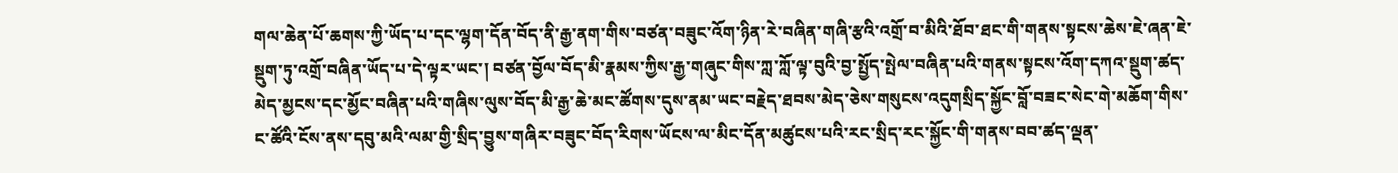གལ་ཆེན་པོ་ཆགས་ཀྱི་ཡོད་པ་དང་ལྷག་དོན་བོད་ནི་རྒྱ་ནག་གིས་བཙན་བཟུང་འོག་ཉིན་རེ་བཞིན་གཞི་རྩའི་འགྲོ་བ་མིའི་ཐོབ་ཐང་གི་གནས་སྟངས་ཆེས་ཇེ་ཞན་ཇེ་སྡུག་ཏུ་འགྲོ་བཞིན་ཡོད་པ་དེ་ལྟར་ཡང་། བཙན་བྱོལ་བོད་མི་རྣམས་ཀྱིས་རྒྱ་གཞུང་གིས་ཀླ་ཀློ་ལྟ་བུའི་བྱ་སྤྱོད་སྤེལ་བཞིན་པའི་གནས་སྟངས་འོག་དཀའ་སྡུག་ཚད་མེད་མྱངས་དང་མྱོང་བཞིན་པའི་གཞིས་ལུས་བོད་མི་རྒྱ་ཆེ་མང་ཚོགས་དུས་ནམ་ཡང་བརྗེད་ཐབས་མེད་ཅེས་གསུངས་འདུགསྲིད་སྐྱོང་བློ་བཟང་སེང་གེ་མཆོག་གིས་ང་ཚོའི་ངོས་ནས་དབུ་མའི་ལམ་གྱི་སྲིད་བྱུས་གཞིར་བཟུང་བོད་རིགས་ཡོངས་ལ་མིང་དོན་མཚུངས་པའི་རང་སྲིད་རང་སྐྱོང་གི་གནས་བབ་ཚད་ལྡན་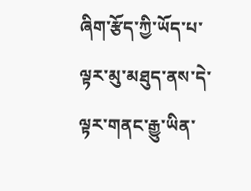ཞིག་རྩོད་ཀྱི་ཡོད་པ་ལྟར་མུ་མཐུད་ནས་དེ་ལྟར་གནང་རྒྱུ་ཡིན་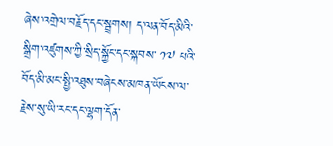ཞེས་འགྲེལ་བརྗོད་དང་སྦྲགས། ད་ལན་བོད་མིའི་སྒྲིག་འཛུགས་ཀྱི་སྲིད་སྐྱོང་དང་སྐབས་ ༡༧ པའི་བོད་མི་མང་སྤྱི་འཐུས་བཞེངས་མཁན་ཡོངས་ལ་རྗེས་སུ་ཡི་རང་དང་ལྷག་དོན་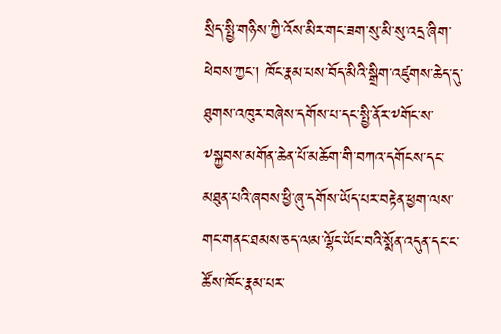སྲིད་སྤྱི་གཉིས་ཀྱི་འོས་མིར་གང་ཟག་སུ་མི་སུ་འདྲ་ཞིག་ཕེབས་ཀྱང་། ཁོང་རྣམ་པས་བོད་མིའི་སྒྲིག་འཛུགས་ཆེད་དུ་ཐུགས་འཁུར་བཞེས་དགོས་པ་དང་སྤྱི་ནོར་༸གོང་ས་༸སྐྱབས་མགོན་ཆེན་པོ་མཆོག་གི་བཀའ་དགོངས་དང་མཐུན་པའི་ཞབས་ཕྱི་ཞུ་དགོས་ཡོད་པར་བརྟེན་ཕྱག་ལས་གང་གནང་ཐམས་ཅད་ལམ་ལྷོང་ཡོང་བའི་སྨོན་འདུན་དང་ང་ཚོས་ཁོང་རྣམ་པར་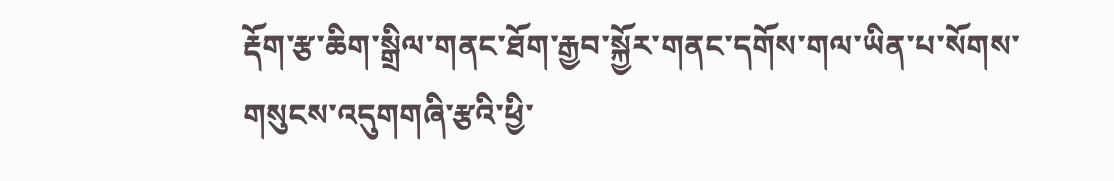རྡོག་རྩ་ཆིག་སྒྲིལ་གནང་ཐོག་རྒྱབ་སྐྱོར་གནང་དགོས་གལ་ཡིན་པ་སོགས་གསུངས་འདུགགཞི་རྩའི་ཕྱི་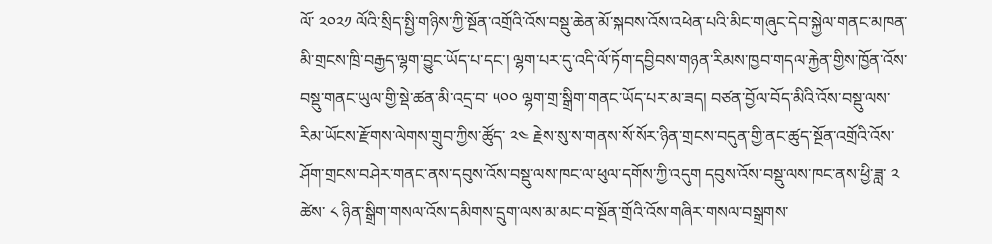ལོ་ ༢༠༢༡ ལོའི་སྲིད་སྤྱི་གཉིས་ཀྱི་སྔོན་འགྲོའི་འོས་བསྡུ་ཆེན་མོ་སྐབས་འོས་འཕེན་པའི་མིང་གཞུང་དེབ་སྐྱེལ་གནང་མཁན་མི་གྲངས་ཁྲི་བརྒྱད་ལྷག་བྱུང་ཡོད་པ་དང་། ལྷག་པར་དུ་འདི་ལོ་ཏོག་དབྱིབས་གཉན་རིམས་ཁྱབ་གདལ་རྐྱེན་གྱིས་ཁྱོན་འོས་བསྡུ་གནང་ཡུལ་གྱི་སྡེ་ཚན་མི་འདྲ་བ་ ༥༠༠ ལྷག་གྲ་སྒྲིག་གནང་ཡོད་པར་མ་ཟད། བཙན་བྱོལ་བོད་མིའི་འོས་བསྡུ་ལས་རིམ་ཡོངས་རྫོགས་ལེགས་གྲུབ་ཀྱིས་ཚོུད་ ༢༤ རྗེས་སུ་ས་གནས་སོ་སོར་ཉིན་གྲངས་བདུན་གྱི་ནང་ཚུད་སྔོན་འགྲོའི་འོས་ཤོག་གྲངས་བཤེར་གནང་ནས་དབུས་འོས་བསྡུ་ལས་ཁང་ལ་ཕུལ་དགོས་ཀྱི་འདུག དབུས་འོས་བསྡུ་ལས་ཁང་ནས་ཕྱི་ཟླ་ ༢ ཚེས་ ༨ ཉིན་སྒྲིག་གསལ་འོས་དམིགས་དྲུག་ལས་མ་མང་བ་སྔོན་གྲོའི་འོས་གཞིར་གསལ་བསྒྲགས་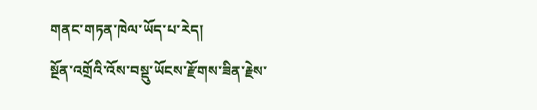གནང་གཏན་ཁེལ་ཡོད་པ་རེད།
སྔོན་འགྲོའི་འོས་བསྡུ་ཡོངས་རྫོགས་ཟིན་རྗེས་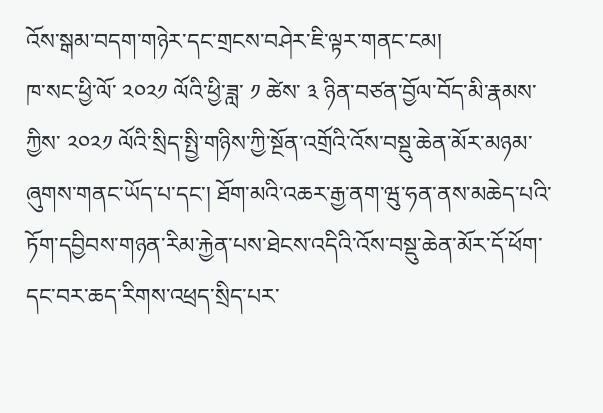འོས་སྒམ་བདག་གཉེར་དང་གྲངས་བཤེར་ཇི་ལྟར་གནང་ངམ།
ཁ་སང་ཕྱི་ལོ་ ༢༠༢༡ ལོའི་ཕྱི་ཟླ་ ༡ ཚེས་ ༣ ཉིན་བཙན་བྱོལ་བོད་མི་རྣམས་ཀྱིས་ ༢༠༢༡ ལོའི་སྲིད་སྤྱི་གཉིས་ཀྱི་སྔོན་འགྲོའི་འོས་བསྡུ་ཆེན་མོར་མཉམ་ཞུགས་གནང་ཡོད་པ་དང་། ཐོག་མའི་འཆར་རྒྱ་ནག་ཝུ་ཧན་ནས་མཆེད་པའི་ཏོག་དབྱིབས་གཉན་རིམ་རྐྱེན་པས་ཐེངས་འདིའི་འོས་བསྡུ་ཆེན་མོར་དོ་ཕོག་དང་བར་ཆད་རིགས་འཕྲད་སྲིད་པར་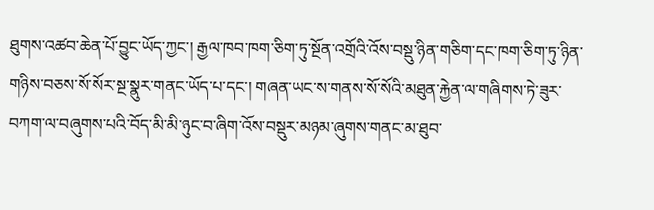ཐུགས་འཚབ་ཆེན་པོ་བྱུང་ཡོད་ཀྱང་། རྒྱལ་ཁབ་ཁག་ཅིག་ཏུ་སྔོན་འགྲོའི་འོས་བསྡུ་ཉིན་གཅིག་དང་ཁག་ཅིག་ཏུ་ཉིན་གཉིས་བཅས་སོ་སོར་སྔ་སྣུར་གནང་ཡོད་པ་དང་། གཞན་ཡང་ས་གནས་སོ་སོའི་མཐུན་རྐྱེན་ལ་གཞིགས་ཏེ་ཟུར་བཀག་ལ་བཞུགས་པའི་བོད་མི་མི་ཉུང་བ་ཞིག་འོས་བསྡུར་མཉམ་ཞུགས་གནང་མ་ཐུབ་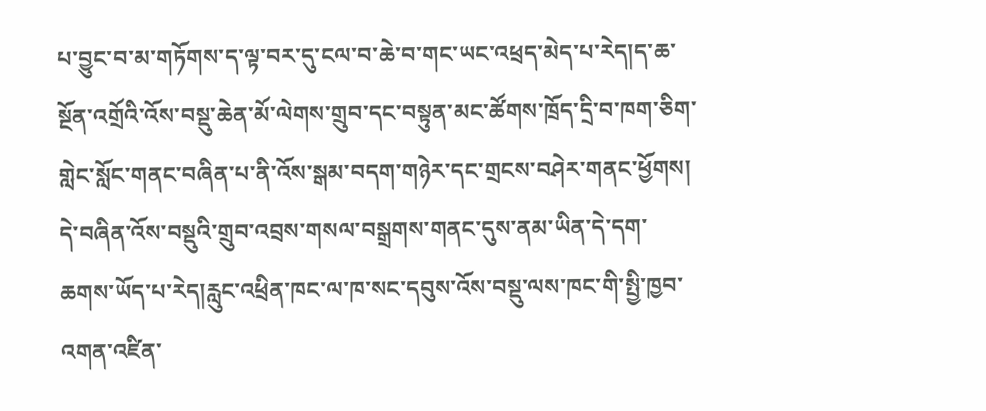པ་བྱུང་བ་མ་གཏོགས་ད་ལྟ་བར་དུ་ངལ་བ་ཆེ་བ་གང་ཡང་འཕྲད་མེད་པ་རེད།ད་ཆ་སྔོན་འགྲོའི་འོས་བསྡུ་ཆེན་མོ་ལེགས་གྲུབ་དང་བསྟུན་མང་ཚོགས་ཁྲོད་དྲི་བ་ཁག་ཅིག་གླེང་སློང་གནང་བཞིན་པ་ནི་འོས་སྒམ་བདག་གཉེར་དང་གྲངས་བཤེར་གནང་ཕྱོགས། དེ་བཞིན་འོས་བསྡུའི་གྲུབ་འབྲས་གསལ་བསྒྲགས་གནང་དུས་ནམ་ཡིན་དེ་དག་ཆགས་ཡོད་པ་རེད།རླུང་འཕྲིན་ཁང་ལ་ཁ་སང་དབུས་འོས་བསྡུ་ལས་ཁང་གི་སྤྱི་ཁྱབ་འགན་འཛིན་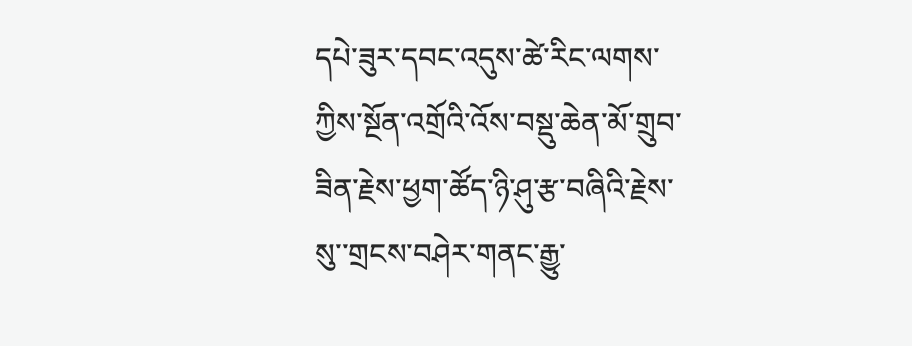དཔེ་ཟུར་དབང་འདུས་ཚེ་རིང་ལགས་ཀྱིས་སྔོན་འགྲོའི་འོས་བསྡུ་ཆེན་མོ་གྲུབ་ཟིན་རྗེས་ཕྱག་ཚོད་ཉི་ཤུ་རྩ་བཞིའི་རྗེས་སུ་་གྲངས་བཤེར་གནང་རྒྱུ་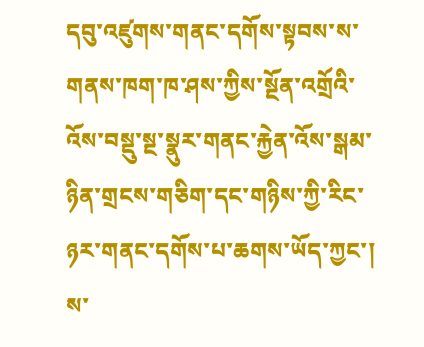དབུ་འཛུགས་གནང་དགོས་སྟབས་ས་གནས་ཁག་ཁ་ཤས་ཀྱིས་སྔོན་འགྲོའི་འོས་བསྡུ་སྔ་སྣུར་གནང་རྐྱེན་འོས་སྒམ་ཉིན་གྲངས་གཅིག་དང་གཉིས་ཀྱི་རིང་ཉར་གནང་དགོས་པ་ཆགས་ཡོད་ཀྱང་། ས་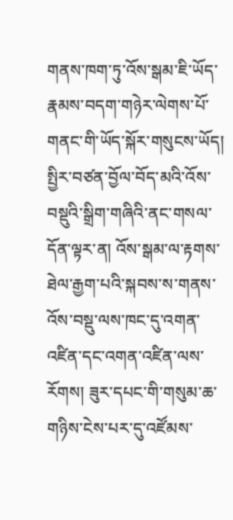གནས་ཁག་ཏུ་འོས་སྒམ་ཇི་ཡོད་རྣམས་བདག་གཉེར་ལེགས་པོ་གནང་གི་ཡོད་སྐོར་གསུངས་ཡོད། སྤྱིར་བཙན་བྱོལ་བོད་མའི་འོས་བསྡུའི་སྒྲིག་གཞིའི་ནང་གསལ་དོན་ལྟར་ན། འོས་སྒམ་ལ་རྟགས་ཐེལ་རྒྱག་པའི་སྐབས་ས་གནས་འོས་བསྡུ་ལས་ཁང་དུ་འགན་འཛིན་དང་འགན་འཛིན་ལས་རོགས། ཟུར་དཔང་གི་གསུམ་ཆ་གཉིས་ངེས་པར་དུ་འཛོམས་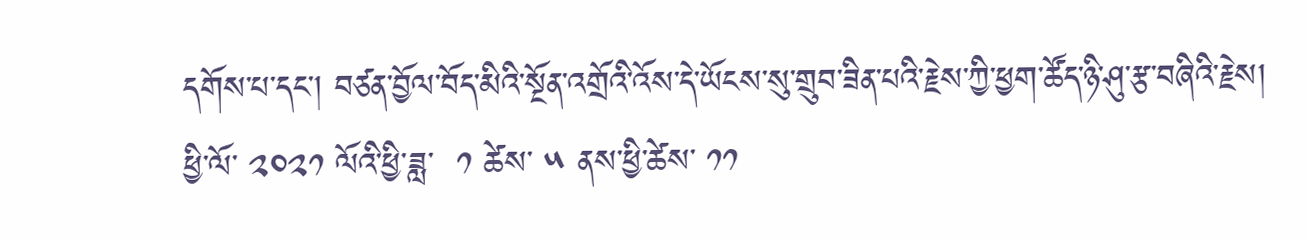དགོས་པ་དང་། བཙན་བྱོལ་བོད་མིའི་སྔོན་འགྲོའི་འོས་དེ་ཡོངས་སུ་གྲུབ་ཟིན་པའི་རྗེས་ཀྱི་ཕྱག་ཚོད་ཉི་ཤུ་རྩ་བཞིའི་རྗེས། ཕྱི་ལོ་ ༢༠༢༡ ལོའི་ཕྱི་ཟླ་  ༡ ཚེས་ ༥ ནས་ཕྱི་ཚེས་ ༡༡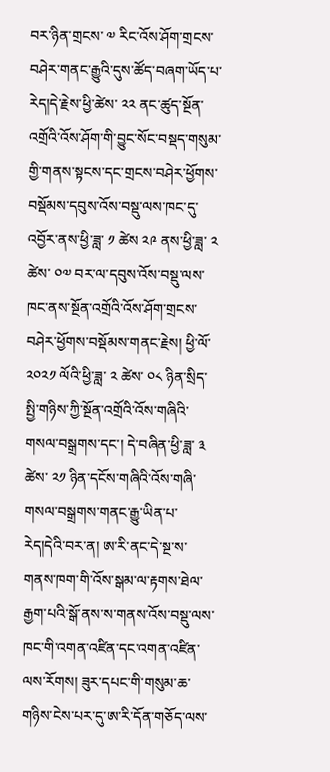བར་ཉིན་གྲངས་ ༧ རིང་འོས་ཤོག་གྲངས་བཤེར་གནང་རྒྱུའི་དུས་ཚོད་བཞག་ཡོད་པ་རེད།དེ་རྗེས་ཕྱི་ཚེས་ ༢༢ ནང་ཚུད་སྔོན་འགྲོའི་འོས་ཤོག་གི་བྱུང་སོང་བསྡད་གསུམ་གྱི་གནས་སྟངས་དང་གྲངས་བཤེར་ཕྱོགས་བསྡོམས་དབུས་འོས་བསྡུ་ལས་ཁང་དུ་འབྱོར་ནས་ཕྱི་ཟླ་ ༡ ཚེས ༢༩ ནས་ཕྱི་ཟླ་ ༢ ཚེས་ ༠༧ བར་ལ་དབུས་འོས་བསྡུ་ལས་ཁང་ནས་སྔོན་འགྲོའི་འོས་ཤོག་གྲངས་བཤེར་ཕྱོགས་བསྡོམས་གནང་རྗེས། ཕྱི་ལོ་ ༢༠༢༡ ལོའི་ཕྱི་ཟླ་ ༢ ཚེས་ ༠༨ ཉིན་སྲིད་སྤྱི་གཉིས་ཀྱི་སྔོན་འགྲོའི་འོས་གཞིའི་གསལ་བསྒྲགས་དང་། དེ་བཞིན་ཕྱི་ཟླ་ ༣ ཚེས་ ༢༡ ཉིན་དངོས་གཞིའི་འོས་གཞི་གསལ་བསྒྲགས་གནང་རྒྱུ་ཡིན་པ་རེད།དེའི་བར་ན། ཨ་རི་ནང་དེ་སྔ་ས་གནས་ཁག་གི་འོས་སྒམ་ལ་རྟགས་ཐེལ་རྒྱག་པའི་སྒོ་ནས་ས་གནས་འོས་བསྡུ་ལས་ཁང་གི་འགན་འཛིན་དང་འགན་འཛིན་ལས་རོགས། ཟུར་དཔང་གི་གསུམ་ཆ་གཉིས་ངེས་པར་དུ་ཨ་རི་དོན་གཅོད་ལས་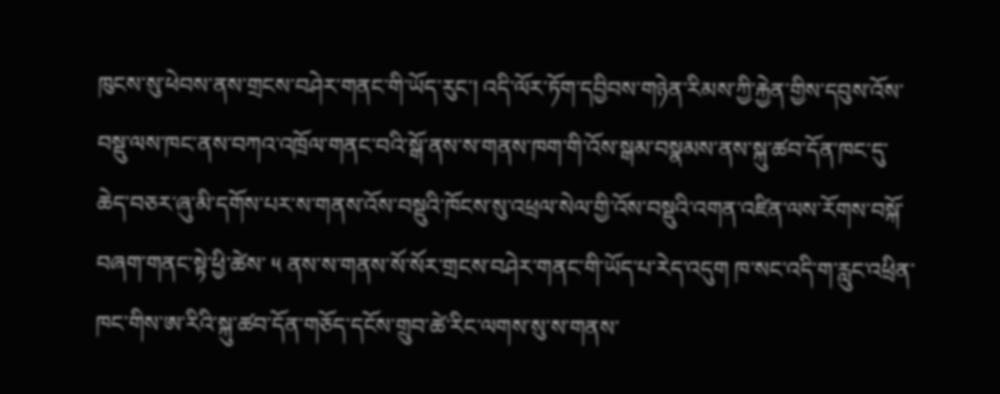ཁུངས་སུ་ཕེབས་ནས་གྲངས་བཤེར་གནང་གི་ཡོད་རུང་། འདི་ལོར་ཏོག་དབྱིབས་གཉེན་རིམས་ཀྱི་རྐྱེན་གྱིས་དབུས་འོས་བསྡུ་ལས་ཁང་ནས་བཀའ་འཁྲོལ་གནང་བའི་སྒོ་ནས་ས་གནས་ཁག་གི་འོས་སྒམ་བསྣམས་ནས་སྐུ་ཚབ་དོན་ཁང་དུ་ཆེད་བཅར་ཞུ་མི་དགོས་པར་ས་གནས་འོས་བསྡུའི་ཁོངས་སུ་འཕྲལ་སེལ་གྱི་འོས་བསྡུའི་འགན་འཛིན་ལས་རོགས་བསྐོ་བཞག་གནང་སྟེ་ཕྱི་ཚེས་ ༥ ནས་ས་གནས་སོ་སོར་གྲངས་བཤེར་གནང་གི་ཡོད་པ་རེད་འདུག ཁ་སང་འདི་ག་རླུང་འཕྲིན་ཁང་གིས་ཨ་རིའི་སྐུ་ཚབ་དོན་གཅོད་དངོས་གྲུབ་ཚེ་རིང་ལགས་སུ་ས་གནས་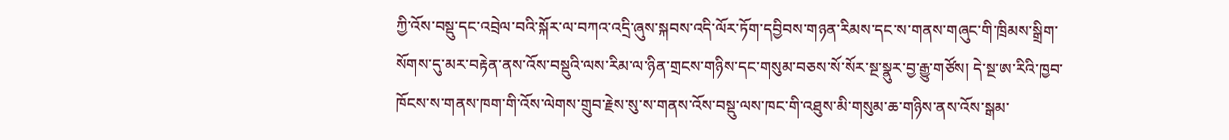ཀྱི་འོས་བསྡུ་དང་འབྲེལ་བའི་སྐོར་ལ་བཀའ་འདྲི་ཞུས་སྐབས་འདི་ལོར་ཏོག་དབྱིབས་གཉན་རིམས་དང་ས་གནས་གཞུང་གི་ཁྲིམས་སྒྲིག་སོགས་དུ་མར་བརྟེན་ནས་འོས་བསྡུའི་ལས་རིམ་ལ་ཉིན་གྲངས་གཉིས་དང་གསུམ་བཅས་སོ་སོར་སྔ་སྣུར་བྱ་རྒྱུ་གཙོས། དེ་སྔ་ཨ་རིའི་ཁྱབ་ཁོངས་ས་གནས་ཁག་གི་འོས་ལེགས་གྲུབ་རྗེས་སུ་ས་གནས་འོས་བསྡུ་ལས་ཁང་གི་འཐུས་མི་གསུམ་ཆ་གཉིས་ནས་འོས་སྒམ་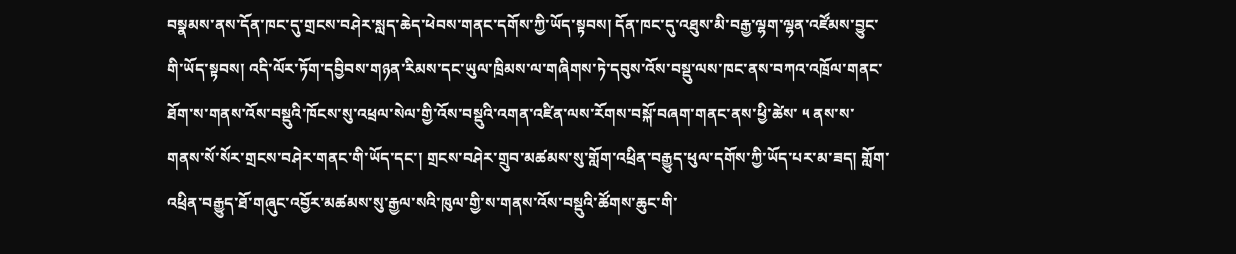བསྣམས་ནས་དོན་ཁང་དུ་གྲངས་བཤེར་སླད་ཆེད་ཕེབས་གནང་དགོས་ཀྱི་ཡོད་སྟབས། དོན་ཁང་དུ་འཐུས་མི་བརྒྱ་ལྷག་ལྷན་འཛོམས་བྱུང་གི་ཡོད་སྟབས། འདི་ལོར་ཏོག་དབྱིབས་གཉན་རིམས་དང་ཡུལ་ཁྲིམས་ལ་གཞིགས་ཏེ་དབུས་འོས་བསྡུ་ལས་ཁང་ནས་བཀའ་འཁྲོལ་གནང་ཐོག་ས་གནས་འོས་བསྡུའི་ཁོངས་སུ་འཕྲལ་སེལ་གྱི་འོས་བསྡུའི་འགན་འཛིན་ལས་རོགས་བསྐོ་བཞག་གནང་ནས་ཕྱི་ཚེས་ ༥ ནས་ས་གནས་སོ་སོར་གྲངས་བཤེར་གནང་གི་ཡོད་དང་། གྲངས་བཤེར་གྲུབ་མཚམས་སུ་གློག་འཕྲིན་བརྒྱུད་ཕུལ་དགོས་ཀྱི་ཡོད་པར་མ་ཟད། གློག་འཕྲིན་བརྒྱུད་ཐོ་གཞུང་འབྱོར་མཚམས་སུ་རྒྱལ་སའི་ཁུལ་གྱི་ས་གནས་འོས་བསྡུའི་ཚོགས་ཆུང་གི་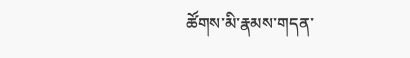ཚོགས་མི་རྣམས་གདན་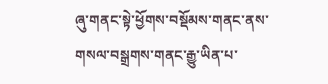ཞུ་གནང་སྟེ་ཕྱོགས་བསྡོམས་གནང་ནས་གསལ་བསྒྲགས་གནང་རྒྱུ་ཡིན་པ་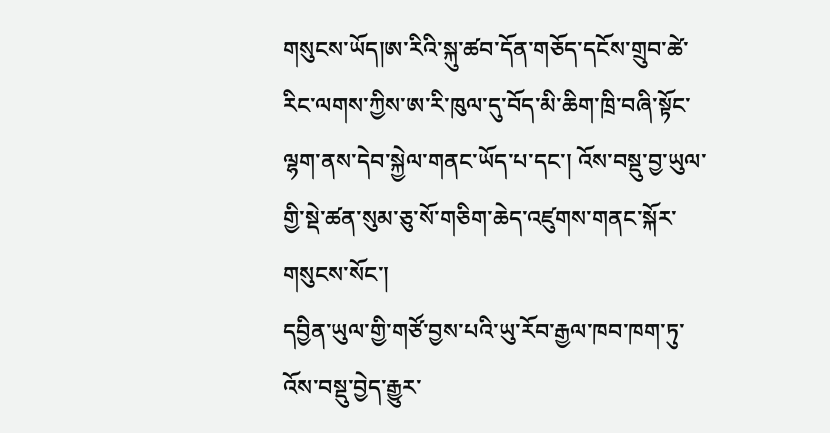གསུངས་ཡོད།ཨ་རིའི་སྐུ་ཚབ་དོན་གཅོད་དངོས་གྲུབ་ཚེ་རིང་ལགས་ཀྱིས་ཨ་རི་ཁུལ་དུ་བོད་མི་ཆིག་ཁྲི་བཞི་སྟོང་ལྷག་ནས་དེབ་སྐྱེལ་གནང་ཡོད་པ་དང་། འོས་བསྡུ་བྱ་ཡུལ་གྱི་སྡེ་ཚན་སུམ་ཅུ་སོ་གཅིག་ཆེད་འཛུགས་གནང་སྐོར་གསུངས་སོང་།
དབྱིན་ཡུལ་གྱི་གཙོ་བྱས་པའི་ཡུ་རོབ་རྒྱལ་ཁབ་ཁག་ཏུ་འོས་བསྡུ་བྱེད་རྒྱུར་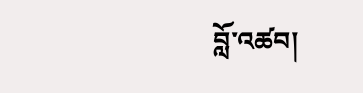བློ་འཚབ།